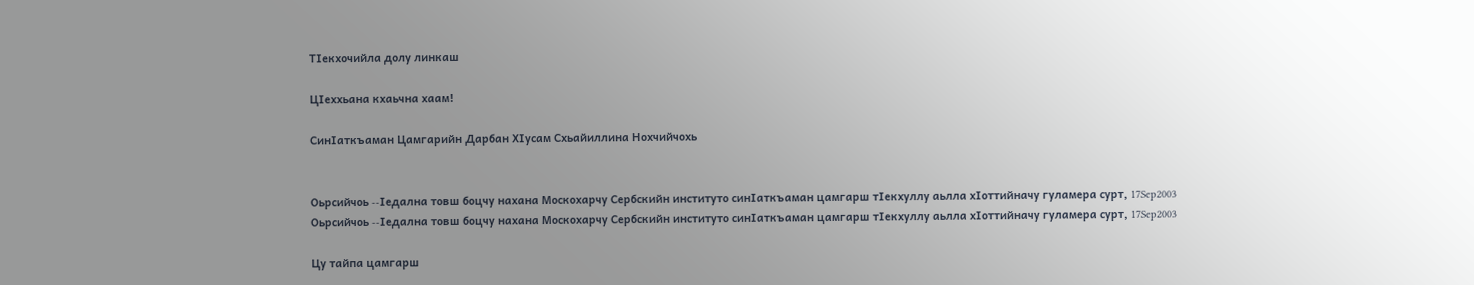ТIекхочийла долу линкаш

ЦIеххьана кхаьчна хаам!

СинIаткъаман Цамгарийн Дарбан ХIусам Cхьайиллина Нохчийчохь


Оьрсийчоь --Iедална товш боцчу нахана Москохарчу Сербскийн институто cинIаткъаман цамгарш тIекхуллу аьлла хIоттийначу гуламера сурт, 17Sep2003
Оьрсийчоь --Iедална товш боцчу нахана Москохарчу Сербскийн институто cинIаткъаман цамгарш тIекхуллу аьлла хIоттийначу гуламера сурт, 17Sep2003

Цу тайпа цамгарш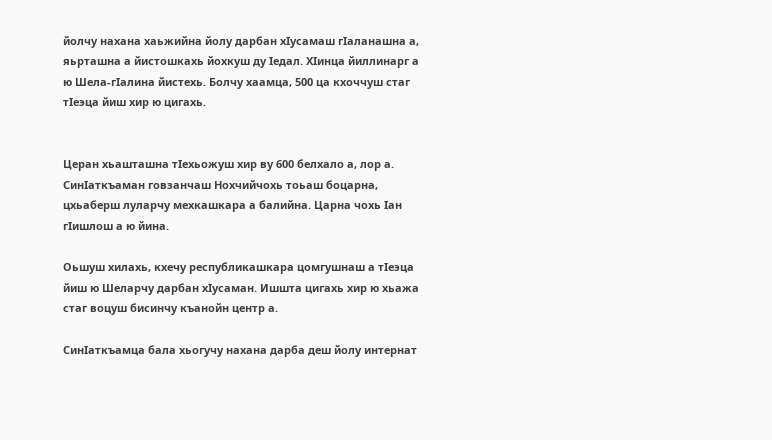йолчу нахана хаьжийна йолу дарбан хIусамаш гIаланашна а, яьрташна а йистошкахь йохкуш ду Iедал. ХIинца йиллинарг а ю Шела-гIалина йистехь. Болчу хаамца, 500 ца кхоччуш стаг тIеэца йиш хир ю цигахь.


Церан хьашташна тIехьожуш хир ву 600 белхало а, лор а. СинIаткъаман говзанчаш Нохчийчохь тоьаш боцарна, цхьаберш луларчу мехкашкара а балийна. Царна чохь Iан гIишлош а ю йина.

Оьшуш хилахь, кхечу республикашкара цомгушнаш а тIеэца йиш ю Шеларчу дарбан хIусаман. Ишшта цигахь хир ю хьажа стаг воцуш бисинчу къанойн центр а.

СинIаткъамца бала хьогучу нахана дарба деш йолу интернат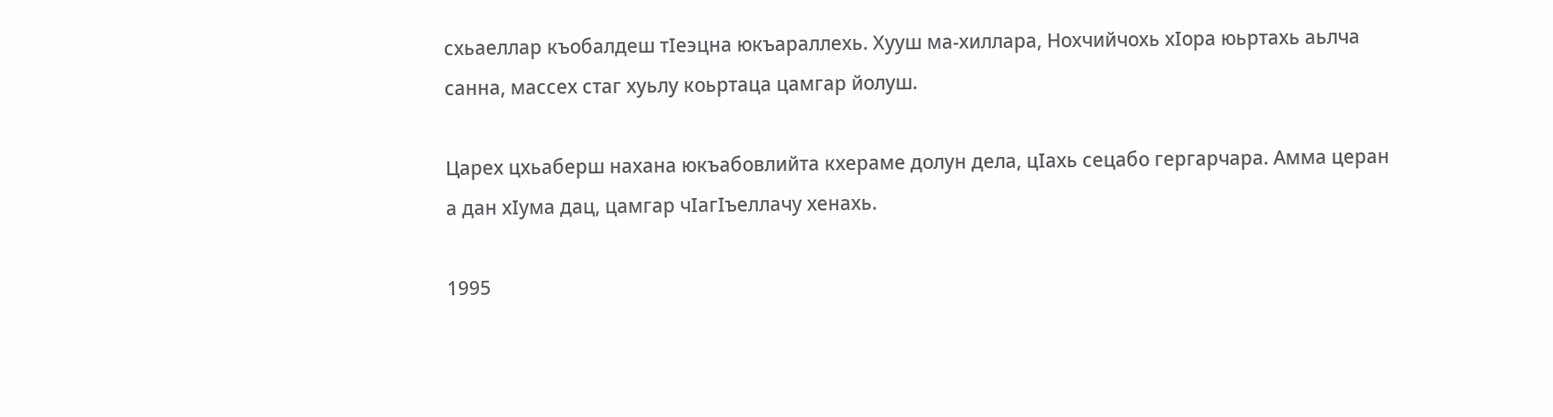схьаеллар къобалдеш тIеэцна юкъараллехь. Хууш ма-хиллара, Нохчийчохь хIора юьртахь аьлча санна, массех стаг хуьлу коьртаца цамгар йолуш.

Царех цхьаберш нахана юкъабовлийта кхераме долун дела, цIахь сецабо гергарчара. Амма церан а дан хIума дац, цамгар чIагIъеллачу хенахь.

1995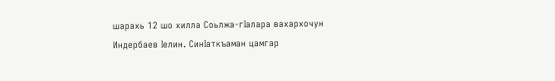шарахь 12 шо хилла Соьлжа-гIалара вахархочун Индербаев Iелин. СинIаткъаман цамгар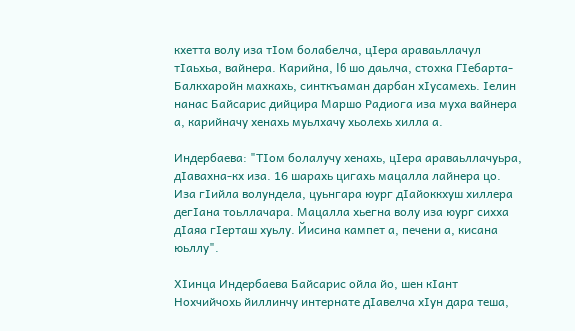кхетта волу иза тIом болабелча, цIера араваьллачул тIаьхьа, вайнера. Карийна, I6 шо даьлча, стохка ГIебарта-Балкхаройн махкахь, синткъаман дарбан хIусамехь. Iелин нанас Байсарис дийцира Маршо Радиога иза муха вайнера а, карийначу хенахь муьлхачу хьолехь хилла а.

Индербаева: "ТIом болалучу хенахь, цIера араваьллачуьра, дIавахна-кх иза. 16 шарахь цигахь мацалла лайнера цо. Иза гIийла волундела, цуьнгара юург дIайоккхуш хиллера дегIана тоьллачара. Мацалла хьегна волу иза юург сихха дIаяа гIерташ хуьлу. Йисина кампет а, печени а, кисана юьллу".

ХIинца Индербаева Байсарис ойла йо, шен кIант Нохчийчохь йиллинчу интернате дIавелча хIун дара теша,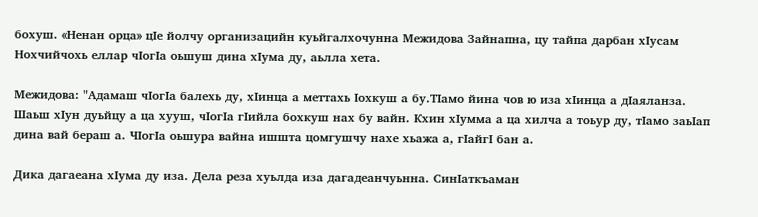бохуш. «Ненан орца» цIе йолчу организацийн куьйгалхочунна Межидова Зайнапна, цу тайпа дарбан хIусам Нохчийчохь еллар чIогIа оьшуш дина хIума ду, аьлла хета.

Межидова: "Адамаш чIогIа балехь ду, хIинца а меттахь Iохкуш а бу.ТIамо йина чов ю иза хIинца а дIаяланза. Шаьш хIун дуьйцу а ца хууш, чIогIа гIийла бохкуш нах бу вайн. Кхин хIумма а ца хилча а тоьур ду, тIамо заьIап дина вай бераш а. ЧIогIа оьшура вайна ишшта цомгушчу нахе хьажа а, гIайгI бан а.

Дика дагаеана хIума ду иза. Дела реза хуьлда иза дагадеанчуьнна. СинIаткъаман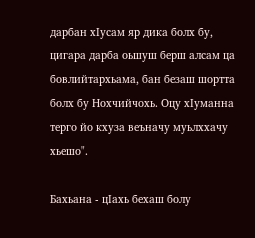дарбан хIусам яр дика болх бу, цигара дарба оьшуш берш алсам ца бовлийтархьама, бан безаш шортта болх бу Нохчийчохь. Оцу хIуманна терго йо кхуза веъначу муьлххачу хьешо".

Бахьана - цIахь бехаш болу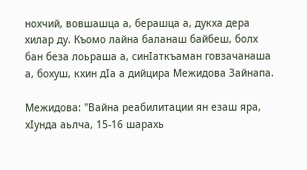нохчий, вовшашца а, берашца а, дукха дера хилар ду. Къомо лайна баланаш байбеш, болх бан беза лоьраша а, синIаткъаман говзачанаша а, бохуш, кхин дIа а дийцира Межидова Зайнапа.

Межидова: "Вайна реабилитации ян езаш яра, хIунда аьлча, 15-16 шарахь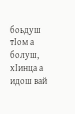боьдуш тIом а болуш, хIинца а идош вай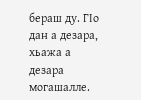бераш ду. ГIо дан а дезара, хьажа а дезара могашалле.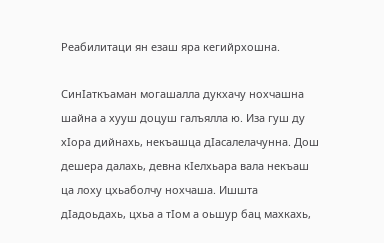Реабилитаци ян езаш яра кегийрхошна.

СинIаткъаман могашалла дукхачу нохчашна шайна а хууш доцуш галъялла ю. Иза гуш ду хIора дийнахь, некъашца дIасалелачунна. Дош дешера далахь, девна кIелхьара вала некъаш ца лоху цхьаболчу нохчаша. Ишшта дIадоьдахь, цхьа а тIом а оьшур бац махкахь,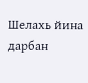Шелахь йина дарбан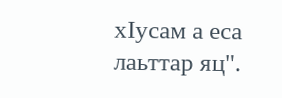хIусам а еса лаьттар яц".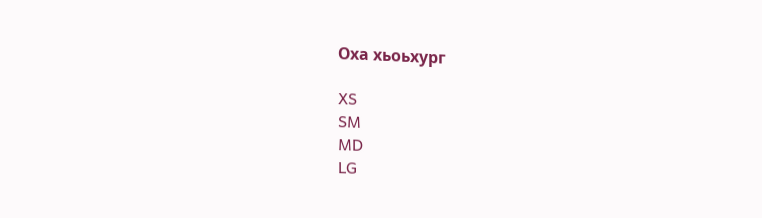Оха хьоьхург

XS
SM
MD
LG